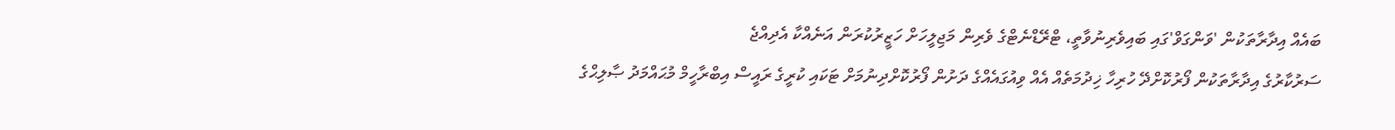ބައެއް އިދާރާތަކުން 'ވަންގަވް'ގައި ބައިވެރިނުވާތީ، ޓްރޭޑްނެޓްގެ ވެރިން މަޖިލީހަށް ހަޒީރުކުރަން އަނެއްކާ އެދިއްޖެ
ސަރުކާރުގެ އިދާރާތަކުން ފޯރުކޮށްދޭ ހުރިހާ ޚިދުމަތެއް އެއް ވިއުގައެއްގެ ދަށުން ފޯރުކޮށްދިނުމަށް ޓަކައި ކުރީގެ ރައީސް އިބްރާހީމް މުޙައްމަދު ޞާލިޙްގެ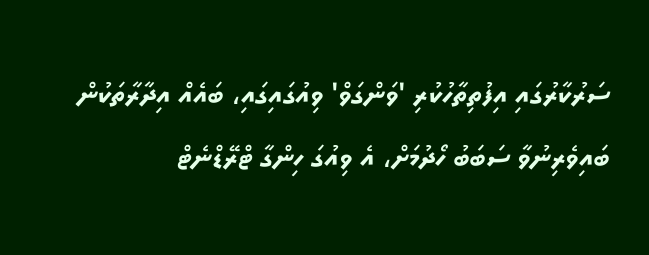ސަރުކާރުގައި އިފުތިތާހުކުރި 'ވަންގަވް' ވިއުގައިގައި، ބައެއް އިދާރާތަކުން ބައިވެރިނުވާ ސަބަބު ހޯދުމަށް، އެ ވިއުގަ ހިންގާ ޓްރޭޑްނެޓް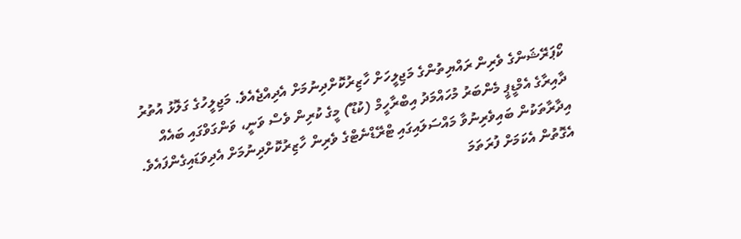ކޯޕަރޭޝަންގެ ވެރިން ރައްޔިތުންގެ މަޖިލީހަށް ހާޒިރުކޮށްދިނުމަށް އެދިއްޖެއެވެ. މަޖިލީހުގެ ގަލޮޅު އުތުރު ދާއިރާގެ އެމްޑީޕީ މެންބަރު މުހައްމަދު އިބްރާހީމް (ކުޑޫ) މީގެ ކުރިން ވެސް ވަނީ، ވަންގަވްގައި ބައެއް އިދާރާތަކުން ބައިވެރިނުވާ މައްސަލައިގައި ޓްރޭޑްނެޓްގެ ވެރިން ހާޒިރުކޮށްދިނުމަށް އެދިވަޑައިގެންފައެވެ. އެގޮތުން އެކަމަށް ފުރަތަމަ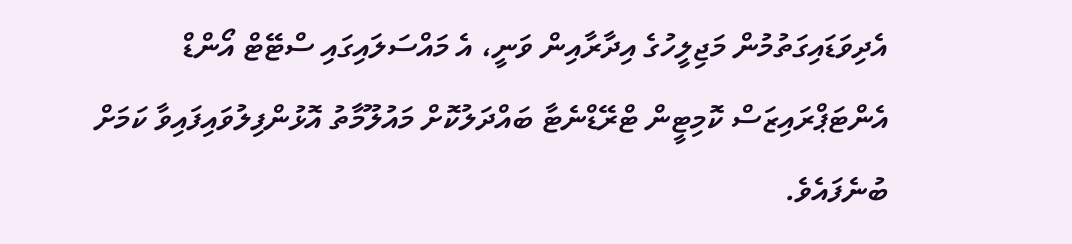އެދިވަޑައިގަތުމުން މަޖިލީހުގެ އިދާރާއިން ވަނީ، އެ މައްސަލައިގައި ސްޓޭޓް އޯންޑް އެންޓަޕްރައިޒަސް ކޮމިޓީން ޓްރޭޑްނެޓާ ބައްދަލުކޮށް މައުލޫމާތު އޮޅުންފިލުވައިފައިވާ ކަމަށް ބުނެފައެވެ.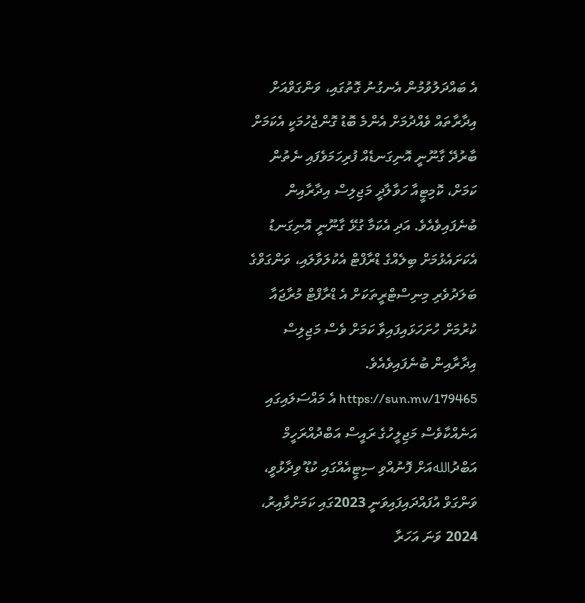އެ ބައްދަލުވުމުން އެނގުނު ގޮތުގައި، ވަންގަވްއަށް އިދާރާތައް ވެއްދުމަށް އެންމެ ބޮޑު ގޮންޖެހުމަކީ އެކަމަށް ބާރުދޭ ގާނޫނީ އޮނިގަނޑެއް ފުރިހަމަވެފައި ނެތުން ކަމަށް، ކޮމިޓީއާ ހަވާލާދީ މަޖިލިސް އިދާރާއިން ބުނެފައިވެއެވެ. އަދި އެކަމާ ގުޅޭ ގާނޫނީ އޮނިގަނޑު އެކަށައެޅުމަށް ބިލެއްގެ ޑްރާފްޓް އެކުލަވާލައި، ވަންގަވްގެ ބަލަދުވެރި މިނިސްޓްރީތަކަށް އެ ޑްރާފްޓް މުރާޖައާ ކުރުމަށް ހުށަހަޅައިފައިވާ ކަމަށް ވެސް މަޖިލިސް އިދާރާއިން ބުނެފައިވެއެވެ. https://sun.mv/179465 އެ މައްސަލައިގައި އަނެއްކާވެސް މަޖިލީހުގެ ރައީސް އަބްދުއްރަހީމް އަބްދުاللهއަށް ފޮނުއްވި ސިޓީއެއްގައި ކުޑޫ ވިދާޅުވީ، ވަންގަވް އުފައްދައިފައިވަނީ 2023ގައި ކަމަށްވާއިރު، 2024 ވަނަ އަހަރާ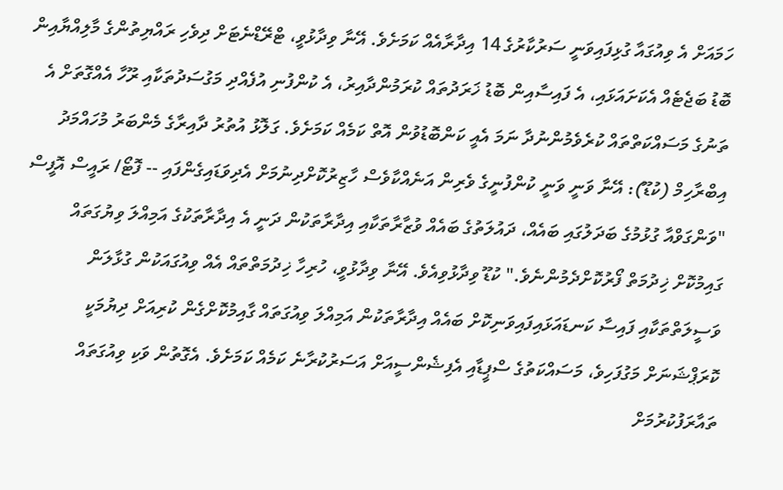ހަމައަށް އެ ވިއުގައާ ގުޅިފައިވަނީ ސަރުކާރުގެ 14 އިދާރާއެއް ކަމަށެވެ. އޭނާ ވިދާޅުވީ، ޓްރޭޑްނެޓަށް ދިވެހި ރައްޔިތުންގެ މާލިއްޔާއިން ބޮޑު ބަޖެޓެއް އެކަށައަޅައި، އެ ފައިސާއިން ބޮޑު ޚަރަދުތައް ކުރަމުންދާއިރު، އެ ކުންފުނި އުފެއްދި މަގުސަދުތަކާއި ރޫހާ އެއްގޮތަށް އެ ތަނުގެ މަސައްކަތްތައް ކުރެވެމުންނުދާ ނަމަ އެއީ ކަންބޮޑުވުން އޮތް ކަމެއް ކަމަށެވެ. ގަލޮޅު އުތުރު ދާއިރާގެ މެންބަރު މުހައްމަދު އިބްރާހިމް (ކުޑޫ): އޭނާ ވަނީ ވަނީ ކުންފުނީގެ ވެރިން އަނެއްކާވެސް ހާޒިރުކޮށްދިނުމަށް އެދިވަޑައިގެންފައި -- ފޮޓޯ/ ރައީސް އޮފީސް "ވަންގަވްއާ ގުޅުމުގެ ބަދަލުގައި ބައެއް، ދައުލަތުގެ ބައެއް ވުޒާރާތަކާއި އިދާރާތަކުން ދަނީ އެ އިދާރާތަކުގެ އަމިއްލަ ވިޔުގަތައް ގައިމުކޮށް ޚިދުމަތް ފޯރުކޮށްދެމުންނެވެ." ކުޑޫ ވިދާޅުވިއެވެ. އޭނާ ވިދާޅުވީ، ހުރިހާ ޚިދުމަތްތައް އެއް ވިއުގައަކުން ގުޅާލަން ވަސީލަތްތަކާއި ފައިސާ ކަނޑައަޅައިފައިވަނިކޮށް ބައެއް އިދާރާތަކުން އަމިއްލަ ވިއުގަތައް ގާއިމުކޮށްގެން ކުރިއަށް ދިޔުމަކީ ކޮރަޕްޝަނަށް މަގުފަހިވެ، މަސައްކަތުގެ ސްޕީޑާއި އެފިޝެންސީއަށް އަސަރުކުރާނެ ކަމެއް ކަމަށެވެ. އެގޮތުން ވަކި ވިއުގަތައް ތައާރަފުކުރުމަށް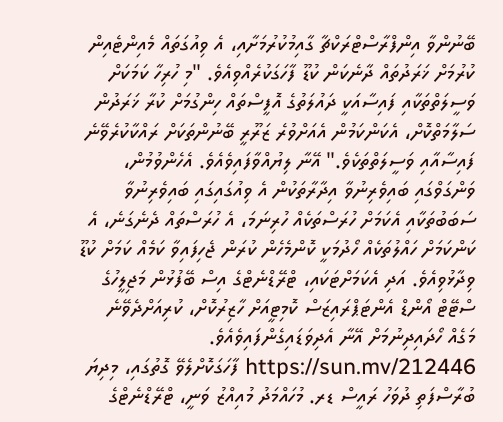ބޭނުންވާ އިންފްރާސްޓްރަކްޗާ ގާއިމުކުރުމަށާއި، އެ ވިއުގަތައް މެއިންޓެއިން ކުރުމަށް ޚަރަދުތައް ދާނެކަން ކުޑޫ ފާހަގަކުރެއްވިއެވެ. "މި ހުރިހާ ކަމަކަށް ވަސީލަތްތަކާއި ފައިސާއަކީ ދައުލަތުގެ އޮފީސްތައް ހިންގުމަށް ކުރާ ޚަރަދުން ސަލާމަތްކޮށް، އެކަންކަމުން އެއަށްވުރެ ޒަރޫރީ ބޭނުންތަކަށް ރައްކާކުރެވޭނެ ފައިސާއާއި ވަސީލަތްތަކެވެ." އޭނާ ލިޔުއްވާފައިވެއެވެ. އެހެންވުމުން، ވަންގަވްގައި ބައިވެރިނުވާ އިދާރާތަކުން އެ ވިއުގައިގައި ބައިވެރިނުވާ ސަބަބުތަކާއި އެކަމަށް ހުރަސްތަކެއް ހުރިނަމަ، އެ ހުރަސްތައް ދެނެގަނެ، އެ ކަންކަމަށް ހައްލުތަކެއް ހޯދުމަކީ ކޮންމެހެން ކުރަން ޖެހިފައިވާ ކަމެއް ކަމަށް ކުޑޫ ވިދާޅުވިއެވެ. އަދި އެކަމަށްޓަކައި، ޓްރޭޑްނެޓްގެ އިސް ބޭފުޅުން މަޖިލީހުގެ ސްޓޭޓް އޯންޑް އެންޓަޕްރައިޒަސް ކޮމިޓީއަށް ހާޒިރުކޮށް، ކުރިއަށްދެވޭނެ މަގެއް ހޯދައިދިނުމަށް އޭނާ އެދިވަޑައިގެންފައިވެއެވެ. https://sun.mv/212446 ފާހަގަކޮށްލެވޭ ގޮތުގައި، މިދިޔަ ބުރާސްފަތި ދުވަހު ރައީސް ޑރ. މުހައްމަދު މުއިއްޒު ވަނީ، ޓްރޭޑްނެޓްގެ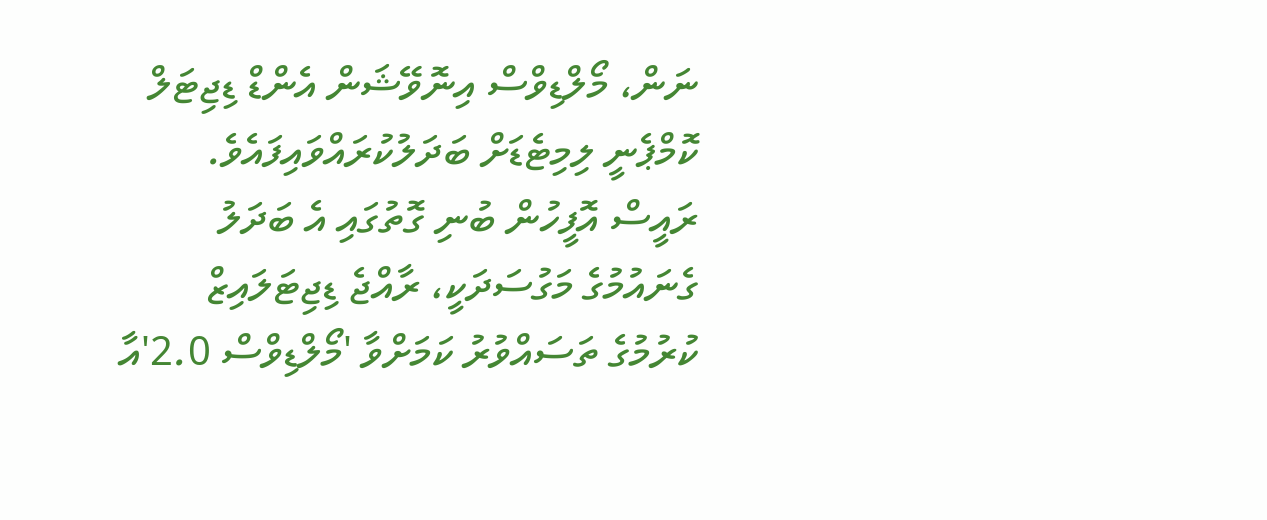ނަން، މޯލްޑިވްސް އިނޮވޭޝަން އެންޑް ޑިޖިޓަލް ކޮމްޕެނީ ލިމިޓެޑަށް ބަދަލުކުރައްވައިފައެވެ. ރައީސް އޮފީހުން ބުނި ގޮތުގައި އެ ބަދަލު ގެނައުމުގެ މަގުސަދަކީ، ރާއްޖެ ޑިޖިޓަލައިޒް ކުރުމުގެ ތަސައްވުރު ކަމަށްވާ 'މޯލްޑިވްސް 2.0'އާ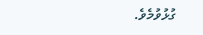ގުޅުވުމެވެ.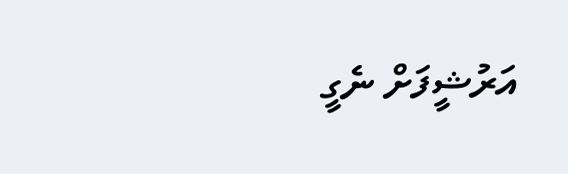އަރުޝީފަށް ނެގީ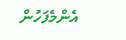އެންމެފަހުން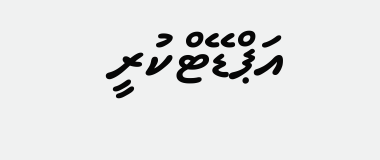އަޕްޑޭޓްކުރީ